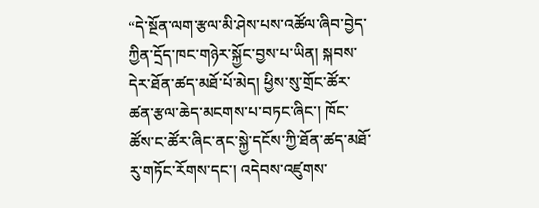“དེ་སྔོན་ལག་རྩལ་མི་ཤེས་པས་འཚོལ་ཞིབ་བྱེད་ཀྱིན་དྲོད་ཁང་གཉེར་སྐྱོང་བྱས་པ་ཡིན། སྐབས་དེར་ཐོན་ཚད་མཐོ་པོ་མེད། ཕྱིས་སུ་གྲོང་ཚོར་ཚན་རྩལ་ཆེད་མངགས་པ་བཏང་ཞིང་། ཁོང་ཚོས་ང་ཚོར་ཞིང་ནང་སྐྱེ་དངོས་ཀྱི་ཐོན་ཚད་མཐོ་རུ་གཏོང་རོགས་དང་། འདེབས་འཛུགས་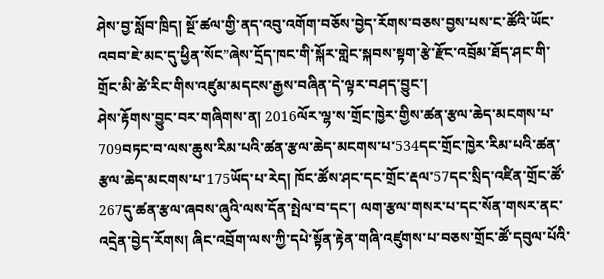ཤེས་བྱ་སློབ་ཁྲིད། སྔོ་ཚལ་གྱི་ནད་འབུ་འགོག་བཅོས་བྱེད་རོགས་བཅས་བྱས་པས་ང་ཚོའི་ཡོང་འབབ་ཇེ་མང་དུ་ཕྱིན་སོང”ཞེས་དྲོད་ཁང་གི་སྐོར་གླེང་སྐབས་སྟག་རྩེ་རྫོང་འབྲོམ་ཐོད་ཤང་གི་གྲོང་མི་ཚེ་རིང་གིས་འཛུམ་མདངས་རྒྱས་བཞིན་དེ་ལྟར་བཤད་བྱུང་།
ཤེས་རྟོགས་བྱུང་བར་གཞིགས་ན། 2016ལོར་ལྷ་ས་གྲོང་ཁྱེར་གྱིས་ཚན་རྩལ་ཆེད་མངགས་པ་709བཏང་བ་ལས་ཆུས་རིམ་པའི་ཚན་རྩལ་ཆེད་མངགས་པ་534དང་གྲོང་ཁྱེར་རིམ་པའི་ཚན་རྩལ་ཆེད་མངགས་པ་175ཡོད་པ་རེད། ཁོང་ཚོས་ཤང་དང་གྲོང་རྡལ་57དང་སྲིད་འཛིན་གྲོང་ཚོ་267དུ་ཚན་རྩལ་ཞབས་ཞུའི་ལས་དོན་སྤེལ་བ་དང་། ལག་རྩལ་གསར་པ་དང་སོན་གསར་ནང་འདྲེན་བྱེད་རོགས། ཞིང་འབྲོག་ལས་ཀྱི་དཔེ་སྟོན་རྟེན་གཞི་འཛུགས་པ་བཅས་གྲོང་ཚོ་དབུལ་པོའི་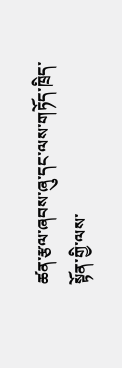ཚན་རྩལ་ཞབས་ཞུ་དང་ལས་གཏོད་ཁྲིད་སྟོན་གྱི་ལས་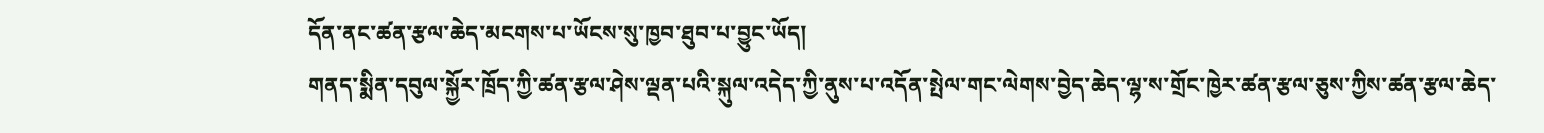དོན་ནང་ཚན་རྩལ་ཆེད་མངགས་པ་ཡོངས་སུ་ཁྱབ་ཐུབ་པ་བྱུང་ཡོད།
གནད་སྨིན་དབུལ་སྐྱོར་ཁྲོད་ཀྱི་ཚན་རྩལ་ཤེས་ལྡན་པའི་སྐུལ་འདེད་ཀྱི་ནུས་པ་འདོན་སྤེལ་གང་ལེགས་བྱེད་ཆེད་ལྷ་ས་གྲོང་ཁྱེར་ཚན་རྩལ་ཅུས་ཀྱིས་ཚན་རྩལ་ཆེད་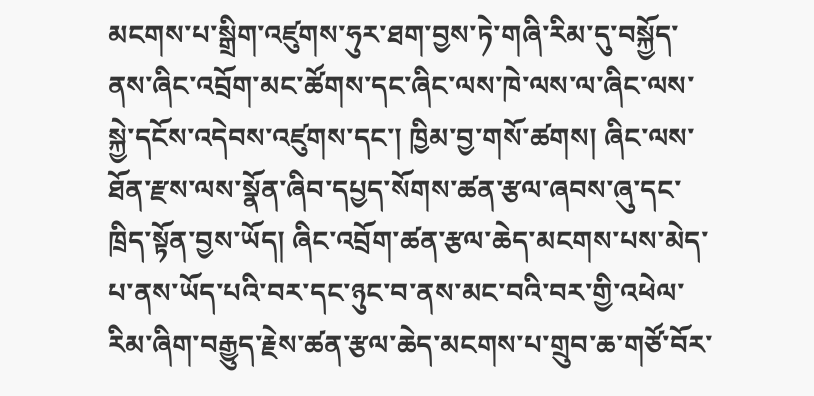མངགས་པ་སྒྲིག་འཛུགས་ཧུར་ཐག་བྱས་ཏེ་གཞི་རིམ་དུ་བསྐྱོད་ནས་ཞིང་འབྲོག་མང་ཚོགས་དང་ཞིང་ལས་ཁེ་ལས་ལ་ཞིང་ལས་སྐྱེ་དངོས་འདེབས་འཛུགས་དང་། ཁྱིམ་བྱ་གསོ་ཚགས། ཞིང་ལས་ཐོན་རྫས་ལས་སྣོན་ཞིབ་དཔྱད་སོགས་ཚན་རྩལ་ཞབས་ཞུ་དང་ཁྲིད་སྟོན་བྱས་ཡོད། ཞིང་འབྲོག་ཚན་རྩལ་ཆེད་མངགས་པས་མེད་པ་ནས་ཡོད་པའི་བར་དང་ཉུང་བ་ནས་མང་བའི་བར་གྱི་འཕེལ་རིམ་ཞིག་བརྒྱུད་རྗེས་ཚན་རྩལ་ཆེད་མངགས་པ་གྲུབ་ཆ་གཙོ་བོར་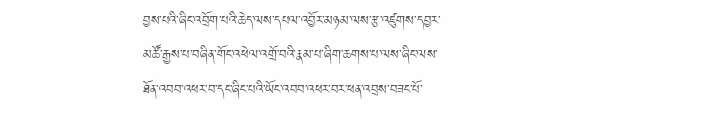བྱས་པའི་ཞིང་འབྲོག་པའི་ཆེད་ལས་དཔལ་འབྱོར་མཉམ་ལས་རྩ་འཛུགས་དབྱར་མཚོ་རྒྱས་པ་བཞིན་གོང་འཕེལ་འགྲོ་བའི་རྣམ་པ་ཞིག་ཆགས་པ་ལས་ཞིང་ལས་ཐོན་འབབ་འཕར་བ་དང་ཞིང་པའི་ཡོང་འབབ་འཕར་བར་ཕན་འབྲས་བཟང་པོ་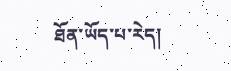ཐོན་ཡོད་པ་རེད།